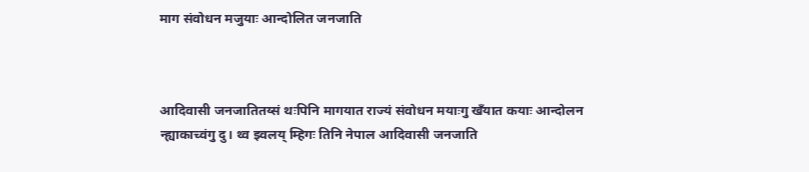माग संवोधन मजुयाः आन्दोलित जनजाति



आदिवासी जनजातितय्सं थःपिनि मागयात राज्यं संवोधन मयाःगु खँयात कयाः आन्दोलन न्ह्याकाच्वंगु दु। थ्व झ्वलय् म्हिगः तिनि नेपाल आदिवासी जनजाति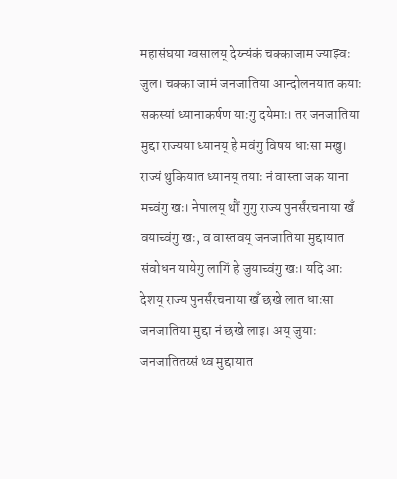महासंघया ग्वसालय् देय्न्यंकं चक्काजाम ज्याझ्वः जुल। चक्का जामं जनजातिया आन्दोलनयात कयाः सकस्यां ध्यानाकर्षण याःगु दयेमाः। तर जनजातिया मुद्दा राज्यया ध्यानय् हे मवंगु विषय धाःसा मखु। राज्यं थुकियात ध्यानय् तयाः नं वास्ता जक याना मच्वंगु खः। नेपालय् थौं गुगु राज्य पुनर्संरचनाया खँ वयाच्वंगु खः, व वास्तवय् जनजातिया मुद्दायात संवोधन यायेगु लागिं हे जुयाच्वंगु खः। यदि आः देशय् राज्य पुनर्संरचनाया खँ छखे लात धाःसा जनजातिया मुद्दा नं छखे लाइ। अय् जुयाः जनजातितय्सं थ्व मुद्दायात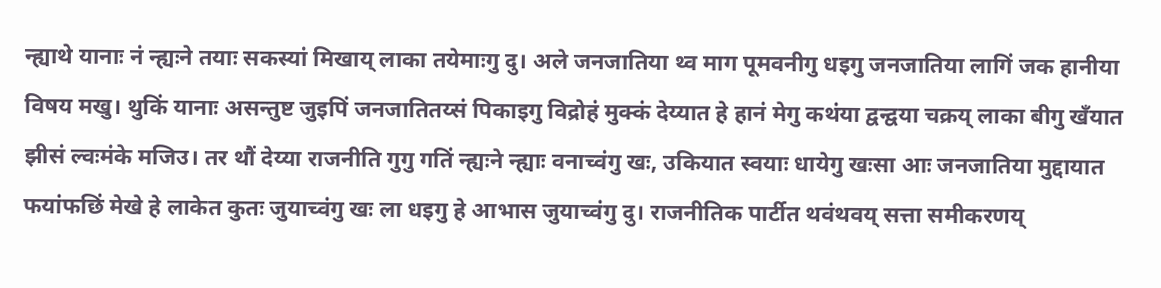न्ह्याथे यानाः नं न्ह्यःने तयाः सकस्यां मिखाय् लाका तयेमाःगु दु। अले जनजातिया थ्व माग पूमवनीगु धइगु जनजातिया लागिं जक हानीया विषय मखु। थुकिं यानाः असन्तुष्ट जुइपिं जनजातितय्सं पिकाइगु विद्रोहं मुक्कं देय्यात हे हानं मेगु कथंया द्वन्द्वया चक्रय् लाका बीगु खँयात झीसं ल्वःमंके मजिउ। तर थौं देय्या राजनीति गुगु गतिं न्ह्यःने न्ह्याः वनाच्वंगु खः, उकियात स्वयाः धायेगु खःसा आः जनजातिया मुद्दायात फयांफछिं मेखे हे लाकेत कुतः जुयाच्वंगु खः ला धइगु हे आभास जुयाच्वंगु दु। राजनीतिक पार्टीत थवंथवय् सत्ता समीकरणय्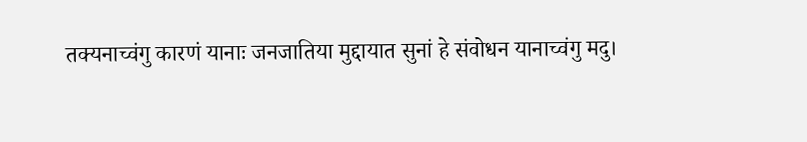तक्यनाच्वंगु कारणं यानाः जनजातिया मुद्दायात सुनां हे संवोधन यानाच्वंगु मदु।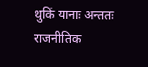थुकिं यानाः अन्ततः राजनीतिक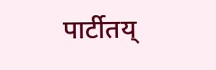पार्टीतय्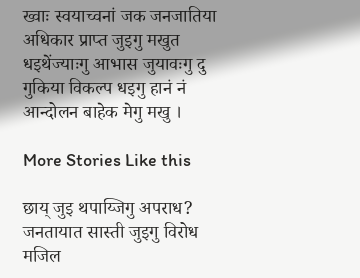ख्वाः स्वयाच्वनां जक जनजातिया अधिकार प्राप्त जुइगु मखुत धइथेंज्याःगु आभास जुयावःगु दु गुकिया विकल्प धइगु हानं नं आन्दोलन बाहेक मेगु मखु ।

More Stories Like this

छाय् जुइ थपाय्जिगु अपराध?
जनतायात सास्ती जुइगु विरोध मजिल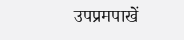उपप्रमपाखें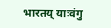भारतय् याःवंगु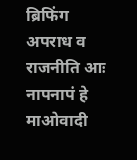ब्रिफिंग
अपराध व राजनीति आः नापनापं हे
माओवादी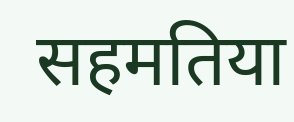सहमतिया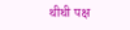थीथी पक्ष